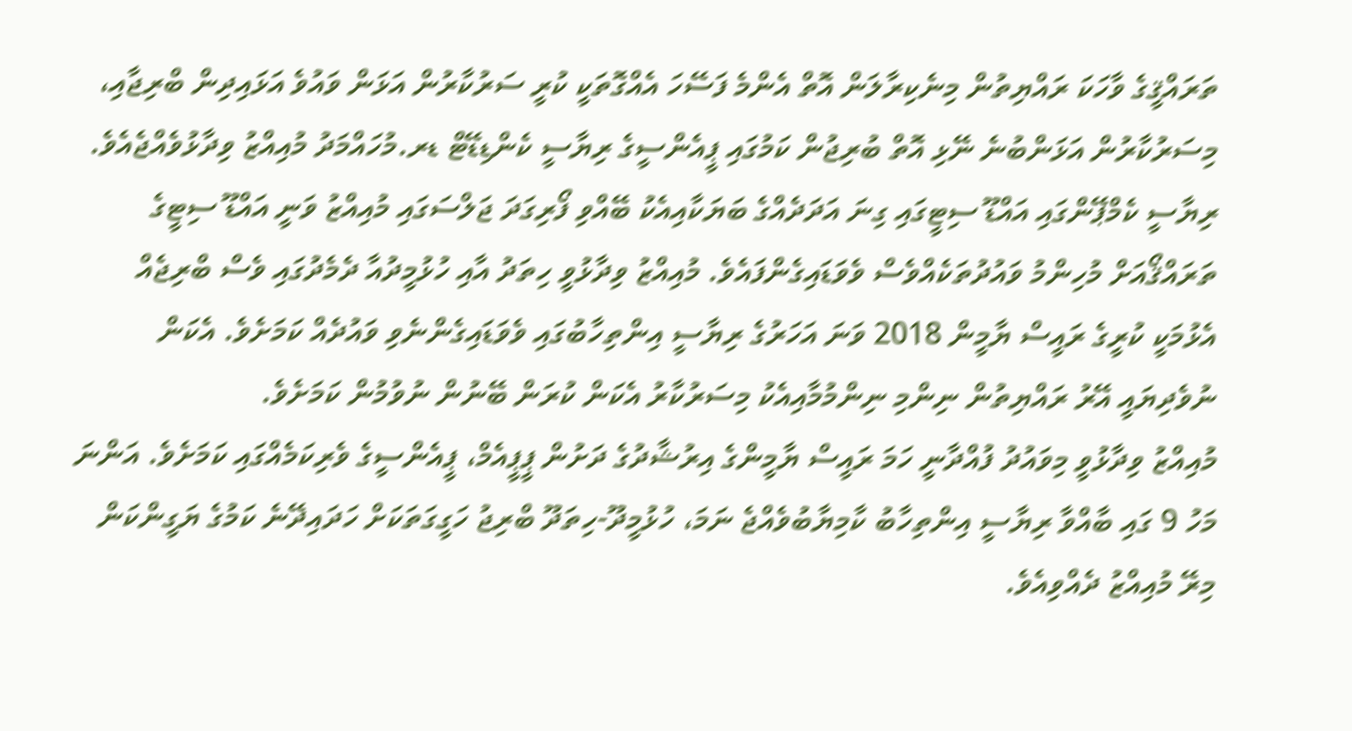ތަރައްޤީގެ ވާހަކަ ރައްޔިތުން މިނެކިރާލަން އޮތް އެންމެ ފަސޭހަ އެއްގޮތަކީ ކުރީ ސަރުކާރުން އަޅަން ވައުވެ އަޅައިދިން ބްރިޖާއި، މިސަރުކާރުން އަޅަންބުނެ ނޭޅި އޮތް ބުރިޖުން ކަމުގައި ޕީއެންސީގެ ރިޔާސީ ކެންޑިޑޭޓް ޑރ.މުހައްމަދު މުއިއްޒު ވިދާޅުވެއްޖެއެވެ.
ރިޔާސީ ކެމްޕޭންގައި އައްޑޫ ސިޓީގައި ގިނަ އަދަދެއްގެ ބަޔަކާއިއެކު ބޭއްވި ފޯރިގަދަ ޖަލްސަގައި މުއިއްޒު ވަނީ އައްޑޫ ސިޓީގެ ތަރައްޤޯއަށް މުހިންމު ވައުދުތަކެއްވެސް ވެވަޑައިގެންފައެވެ. މުއިއްޒު ވިދާޅުވީ ހިތަދު އާއި ހުޅުމީދުއާ ދެމެދުގައި ވެސް ބްރިޖެއް އެޅުމަކީ ކުރީގެ ރައީސް ޔާމީން 2018 ވަނަ އަހަރުގެ ރިޔާސީ އިންތިހާބުގައި ވެވަޑައިގެންނެވި ވައުދެއް ކަމަށެވެ. އެކަން ނުވެދިޔައީ އޭރު ރައްޔިތުން ނިންމި ނިންމުމާއިއެކު މިސަރުކާރު އެކަން ކުރަން ބޭނުން ނުވުމުން ކަމަށެވެ.
މުއިއްޒު ވިދާޅުވީ މިވައުދު ފުއްދާނީ ހަމަ ރައީސް ޔާމީންގެ އިރުޝާދުގެ ދަށުން ޕީޕީއެމް، ޕީއެންސީގެ ވެރިކަމެއްގައި ކަމަށެވެ. އަންނަ މަހު 9 ގައި ބާއްވާ ރިޔާސީ އިންތިހާބު ކާމިޔާބުވެއްޖެ ނަމަ، ހުޅުމީދޫ-ހިތަދޫ ބްރިޖު ހަގީގަތަކަށް ހަދައިދޭނެ ކަމުގެ ޔަގީންކަން މިރޭ މުއިއްޒު ދެއްވިއެވެ.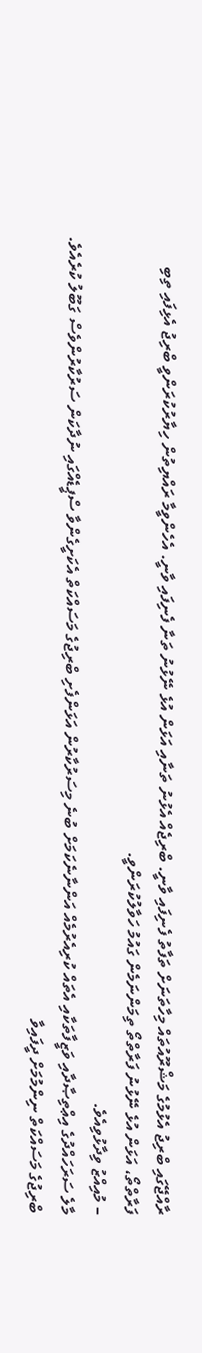ރާއްޖޭގައި ބްރިޖު އެޅުމުގެ މަޝްރޫއުތައް މިހާތަނަށް ތަފާތު ފެނިފައި ވާނީ. ބްރިޖެއް އެޅުނު ތަނާއި އަޅަން އުޅެ ނޭޅުނު ތަނާ ފެނިފައި ވާނީ. އެހެންވީމާ ރައްޔިތުން ހިޔާރުކުރަންވީ ބްރިޖު އެޅިފައި ތިބި ފަރާތްތޯ، އަޅަން އުޅެ ނޭޅުނު ފަރާތްތޯ ތިމަންނަމެން ގައުމު ހަވާލުކުރަންވީ.
– މުއިއްޒު ވިދާޅުވިއެވެ.
މާލެ ސަރަހައްދުގެ އިޢްތިޞާދާއި ވަޒީފާތަކާއި އެތައް ކުރިއެރުމެއް އަންނާނެކަމަށް ބުނެ މިސަރުކާރުން އަޅަންފެށި ބްރިޖުގެ މަސައްކަތް އެކަށީގެންވާ ސްޕީޑެއްގައި ނުދާކަން ސަރުކާރުންވެސް ގަބޫލު ކުރެއެވެ. ބްރިޖުގެ މަސައްކަތް ނިންމުމަށް ދީފައިވާ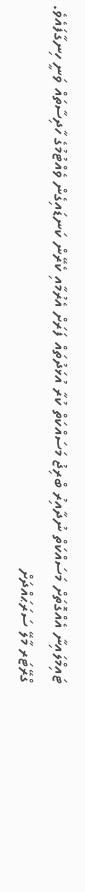ޓައިމްލައިނާ އެއްގޮތަށް މަސައްކަތް ނުދާއިރު ބްރިޖު މަސައްކަތް ކުރާ އުޅަދުތައް ފަރަށް އެރުމާއި ކެރޭން ކަނޑައިގެން ވެއްޓުމުގެ ހާދިސާތައް ވަނީ ހިނގާފައެވެ.
ގްރޭޓަރ މާލޭ ސަރަޙައްދަށް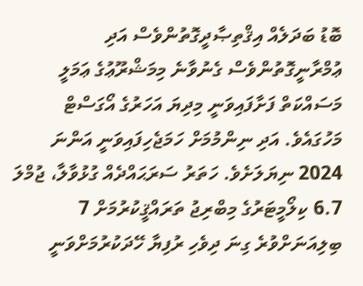ބޮޑު ބަދަލެއް އިޤްތިޞާދީގޮތުންވެސް އަދި ޢުމްރާނީގޮތުންވެސް ގެނުވާނެ މިމަޝްރޫޢުގެ ޢަމަލީ މަސައްކަތް ފަށާފައިވަނީ މިދިޔަ އަހަރުގެ އޯގަސްޓް މަހުގައެވެ. އަދި ނިންމުމަށް ހަމަޖެހިފައިވަނީ އަންނަ 2024 ނިޔަލަށެވެ. ހަތަރު ސަރަޙައްދެއް ގުޅުވާލާ، ޖުމްލަ 6.7 ކިލޯމީޓަރުގެ މިބްރިޖު ތަރައްޤީކުރުމަށް 7 ބިލިއަނަށްވުރެ ގިނަ ދިވެހި ރުފިޔާ ހޭދަކުރުމަށްވަނީ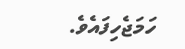ހަމަޖެހިފައެވެ.